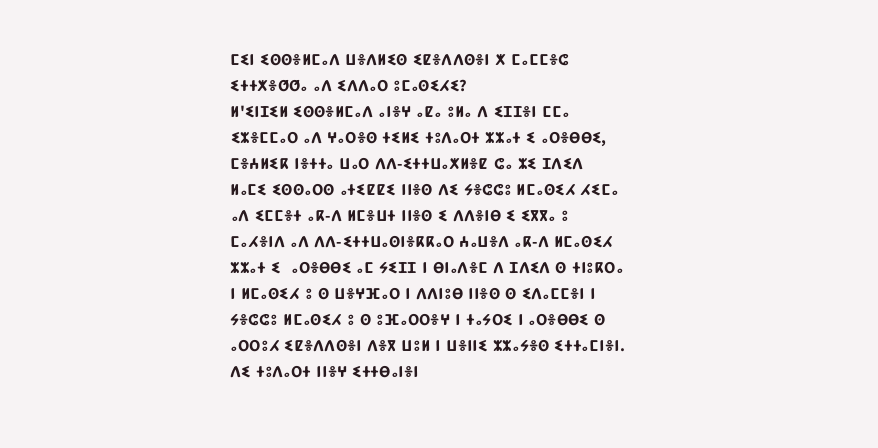ⵎⵉⵏ ⵉⵙⵙⴻⵍⵎⴰⴷ ⵡⴻⴷⵍⵉⵙ ⵉⵇⴻⴷⴷⵙⴻⵏ ⵅ ⵎⴰⵎⵎⴻⵛ ⵉⵜⵜⵅⴻⵚⵚⴰ ⴰⴷ ⵉⴷⴷⴰⵔ ⵓⵎⴰⵙⵉⵃⵉ?
ⵍ'ⵉⵏⵊⵉⵍ ⵉⵙⵙⴻⵍⵎⴰⴷ ⴰⵏⴻⵖ ⴰⵇⴰ ⵓⵍⴰ ⴷ ⵉⵊⵊⴻⵏ ⵎⵎⴰ ⵉⵣⴻⵎⵎⴰⵔ ⴰⴷ ⵖⴰⵔⴻⵙ ⵜⵉⵍⵉ ⵜⵓⴷⴰⵔⵜ ⵣⵣⴰⵜ ⵉ ⴰⵔⴻⴱⴱⵉ, ⵎⴻⵄⵍⵉⴽ ⵏⴻⵜⵜⴰ ⵡⴰⵔ ⴷⴷ-ⵉⵜⵜⵡⴰⵅⵍⴻⵇ ⵛⴰ ⵣⵉ ⵊⴷⵉⴷ ⵍⴰⵎⵉ ⵉⵙⵙⴰⵔⵙ ⴰⵜⵉⵇⵇⵉ ⵏⵏⴻⵙ ⴷⵉ ⵢⴻⵛⵛⵓ ⵍⵎⴰⵙⵉⵃ ⵃⵉⵎⴰ ⴰⴷ ⵉⵎⵎⴻⵜ ⴰⴽ-ⴷ ⵍⵎⴻⵡⵜ ⵏⵏⴻⵙ ⵉ ⴷⴷⴻⵏⴱ ⵉ ⵉⴳⴳⴰ ⵓ ⵎⴰⵃⴻⵏⴷ ⴰⴷ ⴷⴷ-ⵉⵜⵜⵡⴰⵙⵏⴻⴽⴽⴰⵔ ⵄⴰⵡⴻⴷ ⴰⴽ-ⴷ ⵍⵎⴰⵙⵉⵃ ⵣⵣⴰⵜ ⵉ  ⴰⵔⴻⴱⴱⵉ ⴰⵎ ⵢⵉⵊⵊ ⵏ ⴱⵏⴰⴷⴻⵎ ⴷ ⵊⴷⵉⴷ ⵙ ⵜⵏⵓⴽⵔⴰ ⵏ ⵍⵎⴰⵙⵉⵃ ⵓ ⵙ ⵡⴻⵖⴼⴰⵔ ⵏ ⴷⴷⵏⵓⴱ ⵏⵏⴻⵙ ⵙ ⵉⴷⴰⵎⵎⴻⵏ ⵏ ⵢⴻⵛⵛⵓ ⵍⵎⴰⵙⵉⵃ ⵓ ⵙ ⵓⴼⴰⵔⵔⴻⵖ ⵏ ⵜⴰⵢⵔⵉ ⵏ ⴰⵔⴻⴱⴱⵉ ⵙ ⴰⵔⵔⵓⵃ ⵉⵇⴻⴷⴷⵙⴻⵏ ⴷⴻⴳ ⵡⵓⵍ ⵏ ⵡⴻⵏⵏⵉ ⵣⵣⴰⵢⴻⵙ ⵉⵜⵜⴰⵎⵏⴻⵏ.
ⴷⵉ ⵜⵓⴷⴰⵔⵜ ⵏⵏⴻⵖ ⵉⵜⵜⴱⴰⵏⴻⵏ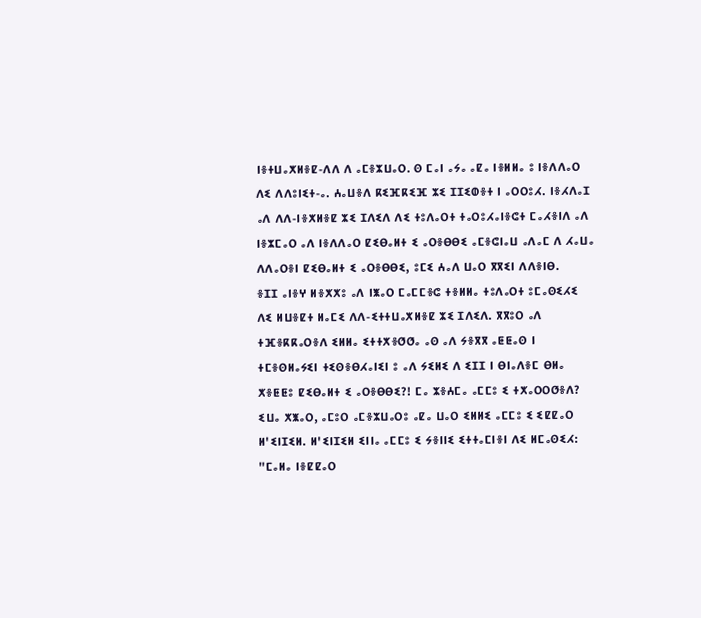ⵏⴻⵜⵡⴰⵅⵍⴻⵇ-ⴷⴷ ⴷ ⴰⵎⴻⵣⵡⴰⵔ. ⵙ ⵎⴰⵏ ⴰⵢⴰ ⴰⵇⴰ ⵏⴻⵍⵍⴰ ⵓ ⵏⴻⴷⴷⴰⵔ ⴷⵉ ⴷⴷⵓⵏⵉⵜ-ⴰ. ⵄⴰⵡⴻⴷ ⴽⵉⴼⴽⵉⴼ ⵣⵉ ⵊⵊⵉⵀⴻⵜ ⵏ ⴰⵔⵔⵓⵃ. ⵏⴻⵃⴷⴰⵊ ⴰⴷ ⴷⴷ-ⵏⴻⵅⵍⴻⵇ ⵣⵉ ⵊⴷⵉⴷ ⴷⵉ ⵜⵓⴷⴰⵔⵜ ⵜⴰⵔⵓⵃⴰⵏⴻⵛⵜ ⵎⴰⵃⴻⵏⴷ ⴰⴷ ⵏⴻⵣⵎⴰⵔ ⴰⴷ ⵏⴻⴷⴷⴰⵔ ⵇⵉⴱⴰⵍⵜ ⵉ ⴰⵔⴻⴱⴱⵉ ⴰⵎⴻⵛⵏⴰⵡ ⴰⴷⴰⵎ ⴷ ⵃⴰⵡⴰ ⴷⴷⴰⵔⴻⵏ ⵇⵉⴱⴰⵍⵜ ⵉ ⴰⵔⴻⴱⴱⵉ, ⵓⵎⵉ ⵄⴰⴷ ⵡⴰⵔ ⴳⴳⵉⵏ ⴷⴷⴻⵏⴱ.
ⴻⵊⵊ ⴰⵏⴻⵖ ⵍⴻⵅⵅⵓ ⴰⴷ ⵏⵥⴰⵔ ⵎⴰⵎⵎⴻⵛ ⵜⴻⵍⵍⴰ ⵜⵓⴷⴰⵔⵜ ⵓⵎⴰⵙⵉⵃⵉ ⴷⵉ ⵍⵡⴻⵇⵜ ⵍⴰⵎⵉ ⴷⴷ-ⵉⵜⵜⵡⴰⵅⵍⴻⵇ ⵣⵉ ⵊⴷⵉⴷ. ⴳⴳⵓⵔ ⴰⴷ ⵜⴼⴻⴽⴽⴰⵔⴻⴷ ⵉⵍⵍⴰ ⵉⵜⵜⵅⴻⵚⵚⴰ ⴰⵙ ⴰⴷ ⵢⴻⴳⴳ ⴰⵟⵟⴰⵙ ⵏ ⵜⵎⴻⵙⵍⴰⵢⵉⵏ ⵜⵉⵙⴻⴱⵃⴰⵏⵉⵏ ⵓ ⴰⴷ ⵢⵉⵍⵉ ⴷ ⵉⵊⵊ ⵏ ⴱⵏⴰⴷⴻⵎ ⴱⵍⴰ ⵅⴻⵟⵟⵓ ⵇⵉⴱⴰⵍⵜ ⵉ ⴰⵔⴻⴱⴱⵉ?! ⵎⴰ ⵣⴻⵄⵎⴰ ⴰⵎⵎⵓ ⵉ ⵜⵅⴰⵔⵔⵚⴻⴷ? ⵉⵡⴰ ⵅⵥⴰⵔ, ⴰⵎⵓⵔ ⴰⵎⴻⵣⵡⴰⵔⵓ ⴰⵇⴰ ⵡⴰⵔ ⵉⵍⵍⵉ ⴰⵎⵎⵓ ⵉ ⵉⵇⵇⴰⵔ ⵍ'ⵉⵏⵊⵉⵍ. ⵍ'ⵉⵏⵊⵉⵍ ⵉⵏⵏⴰ ⴰⵎⵎⵓ ⵉ ⵢⴻⵏⵏⵉ ⵉⵜⵜⴰⵎⵏⴻⵏ ⴷⵉ ⵍⵎⴰⵙⵉⵃ:
"ⵎⴰⵍⴰ ⵏⴻⵇⵇⴰⵔ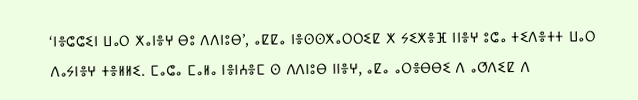‘ⵏⴻⵛⵛⵉⵏ ⵡⴰⵔ ⵅⴰⵏⴻⵖ ⴱⵓ ⴷⴷⵏⵓⴱ’, ⴰⵇⵇⴰ ⵏⴻⵙⵙⵅⴰⵔⵔⵉⵇ ⵅ ⵢⵉⵅⴻⴼ ⵏⵏⴻⵖ ⵓⵛⴰ ⵜⵉⴷⴻⵜⵜ ⵡⴰⵔ ⴷⴰⵢⵏⴻⵖ ⵜⴻⵍⵍⵉ. ⵎⴰⵛⴰ ⵎⴰⵍⴰ ⵏⴻⵏⵄⴻⵎ ⵙ ⴷⴷⵏⵓⴱ ⵏⵏⴻⵖ, ⴰⵇⴰ ⴰⵔⴻⴱⴱⵉ ⴷ ⴰⵚⴷⵉⵇ ⴷ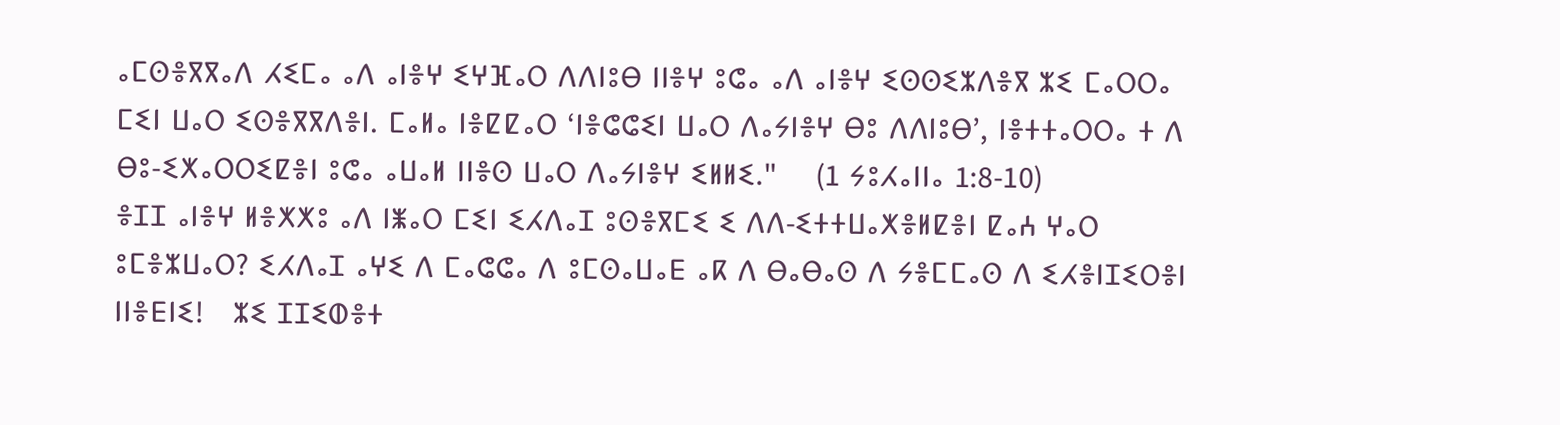ⴰⵎⵙⴻⴳⴳⴰⴷ ⵃⵉⵎⴰ ⴰⴷ ⴰⵏⴻⵖ ⵉⵖⴼⴰⵔ ⴷⴷⵏⵓⴱ ⵏⵏⴻⵖ ⵓⵛⴰ ⴰⴷ ⴰⵏⴻⵖ ⵉⵙⵙⵉⵣⴷⴻⴳ ⵣⵉ ⵎⴰⵔⵔⴰ ⵎⵉⵏ ⵡⴰⵔ ⵉⵙⴻⴳⴳⴷⴻⵏ. ⵎⴰⵍⴰ ⵏⴻⵇⵇⴰⵔ ‘ⵏⴻⵛⵛⵉⵏ ⵡⴰⵔ ⴷⴰⵢⵏⴻⵖ ⴱⵓ ⴷⴷⵏⵓⴱ’, ⵏⴻⵜⵜⴰⵔⵔⴰ ⵜ ⴷ ⴱⵓ-ⵉⵅⴰⵔⵔⵉⵇⴻⵏ ⵓⵛⴰ ⴰⵡⴰⵍ ⵏⵏⴻⵙ ⵡⴰⵔ ⴷⴰⵢⵏⴻⵖ ⵉⵍⵍⵉ."    (1 ⵢⵓⵃⴰⵏⵏⴰ 1:8-10)
ⴻⵊⵊ ⴰⵏⴻⵖ ⵍⴻⵅⵅⵓ ⴰⴷ ⵏⵥⴰⵔ ⵎⵉⵏ ⵉⵃⴷⴰⵊ ⵓⵙⴻⴳⵎⵉ ⵉ ⴷⴷ-ⵉⵜⵜⵡⴰⵅⴻⵍⵇⴻⵏ ⵇⴰⵄ ⵖⴰⵔ ⵓⵎⴻⵣⵡⴰⵔ? ⵉⵃⴷⴰⵊ ⴰⵖⵉ ⴷ ⵎⴰⵛⵛⴰ ⴷ ⵓⵎⵙⴰⵡⴰⴹ ⴰⴽ ⴷ ⴱⴰⴱⴰⵙ ⴷ ⵢⴻⵎⵎⴰⵙ ⴷ ⵉⵃⴻⵏⵊⵉⵔⴻⵏ ⵏⵏⴻⴹⵏⵉ!   ⵣⵉ ⵊⵊⵉⵀⴻⵜ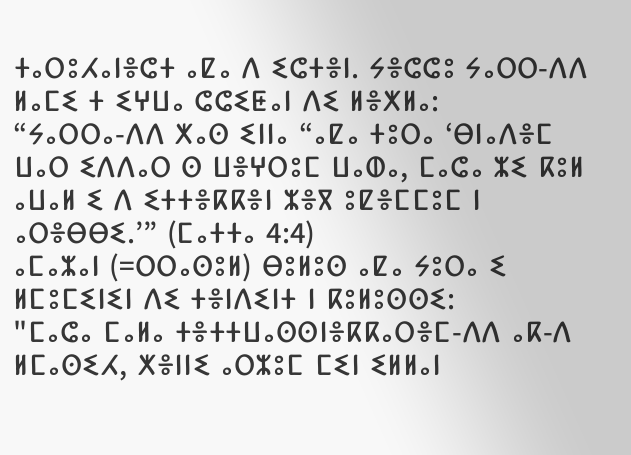ⵜⴰⵔⵓⵃⴰⵏⴻⵛⵜ ⴰⵇⴰ ⴷ ⵉⵛⵜⴻⵏ. ⵢⴻⵛⵛⵓ ⵢⴰⵔⵔ-ⴷⴷ ⵍⴰⵎⵉ ⵜ ⵉⵖⵡⴰ ⵛⵛⵉⵟⴰⵏ ⴷⵉ ⵍⴻⵅⵍⴰ:
“ⵢⴰⵔⵔⴰ-ⴷⴷ ⵅⴰⵙ ⵉⵏⵏⴰ “ⴰⵇⴰ ⵜⵓⵔⴰ ‘ⴱⵏⴰⴷⴻⵎ ⵡⴰⵔ ⵉⴷⴷⴰⵔ ⵙ ⵡⴻⵖⵔⵓⵎ ⵡⴰⵀⴰ, ⵎⴰⵛⴰ ⵣⵉ ⴽⵓⵍ ⴰⵡⴰⵍ ⵉ ⴷ ⵉⵜⵜⴻⴽⴽⴻⵏ ⵣⴻⴳ ⵓⵇⴻⵎⵎⵓⵎ ⵏ ⴰⵔⴻⴱⴱⵉ.’” (ⵎⴰⵜⵜⴰ 4:4)
ⴰⵎⴰⵣⴰⵏ (=ⵔⵔⴰⵙⵓⵍ) ⴱⵓⵍⵓⵙ ⴰⵇⴰ ⵢⵓⵔⴰ ⵉ ⵍⵎⵓⵎⵉⵏⵉⵏ ⴷⵉ ⵜⴻⵏⴷⵉⵏⵜ ⵏ ⴽⵓⵍⵓⵙⵙⵉ:
"ⵎⴰⵛⴰ ⵎⴰⵍⴰ ⵜⴻⵜⵜⵡⴰⵙⵙⵏⴻⴽⴽⴰⵔⴻⵎ-ⴷⴷ ⴰⴽ-ⴷ ⵍⵎⴰⵙⵉⵃ, ⵅⴻⵏⵏⵉ ⴰⵔⵣⵓⵎ ⵎⵉⵏ ⵉⵍⵍⴰⵏ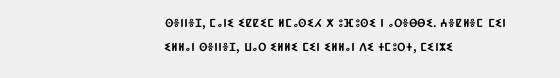ⵙⴻⵏⵏⴻⵊ, ⵎⴰⵏⵉ ⵉⵇⵇⵉⵎ ⵍⵎⴰⵙⵉⵃ ⵅ ⵓⴼⵓⵙⵉ ⵏ ⴰⵔⴻⴱⴱⵉ. ⵄⴻⵇⵍⴻⵎ ⵎⵉⵏ ⵉⵍⵍⴰⵏ ⵙⴻⵏⵏⴻⵊ, ⵡⴰⵔ ⵉⵍⵍⵉ ⵎⵉⵏ ⵉⵍⵍⴰⵏ ⴷⵉ ⵜⵎⵓⵔⵜ, ⵎⵉⵏⵣⵉ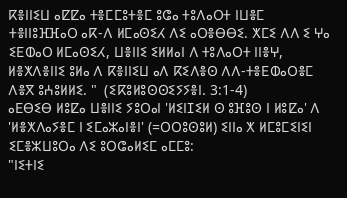ⴽⴻⵏⵏⵉⵡ ⴰⵇⵇⴰ ⵜⴻⵎⵎⵓⵜⴻⵎ ⵓⵛⴰ ⵜⵓⴷⴰⵔⵜ ⵏⵡⴻⵎ ⵜⴻⵏⵏⵓⴼⴼⴰⵔ ⴰⴽ-ⴷ ⵍⵎⴰⵙⵉⵃ ⴷⵉ ⴰⵔⴻⴱⴱⵉ. ⵅⵎⵉ ⴷⴷ ⵉ ⵖⴰ ⵉⴹⵀⴰⵔ ⵍⵎⴰⵙⵉⵃ, ⵡⴻⵏⵏⵉ ⵉⵍⵍⴰⵏ ⴷ ⵜⵓⴷⴰⵔⵜ ⵏⵏⴻⵖ, ⵍⴻⵅⴷⴻⵏⵏⵉ ⵓⵍⴰ ⴷ ⴽⴻⵏⵏⵉⵡ ⴰⴷ ⴽⵉⴷⴻⵙ ⴷⴷ-ⵜⴻⴹⵀⴰⵔⴻⵎ ⴷⴻⴳ ⵓⵄⵓⵍⵍⵉ. "  (ⵉⴽⵓⵍⵓⵙⵙⵉⵢⵢⴻⵏ. 3:1-4)
ⴰⴹⴱⵉⴱ ⵍⵓⵇⴰ ⵡⴻⵏⵏⵉ ⵢⵓⵔⴰⵏ 'ⵍⵉⵏⵊⵉⵍ ⵙ ⵓⴼⵓⵙ ⵏ ⵍⵓⵇⴰ' ⴷ 'ⵍⴻⵅⴷⴰⵢⴻⵎ ⵏ ⵉⵎⴰⵣⴰⵏⴻⵏ' (=ⵔⵔⵓⵙⵓⵍ) ⵉⵏⵏⴰ ⵅ ⵍⵎⵓⵎⵉⵏⵉⵏ ⵉⵎⴻⵣⵡⵓⵔⴰ ⴷⵉ ⵓⵔⵛⴰⵍⵉⵎ ⴰⵎⵎⵓ:
"ⵏⵉⵜⵏⵉ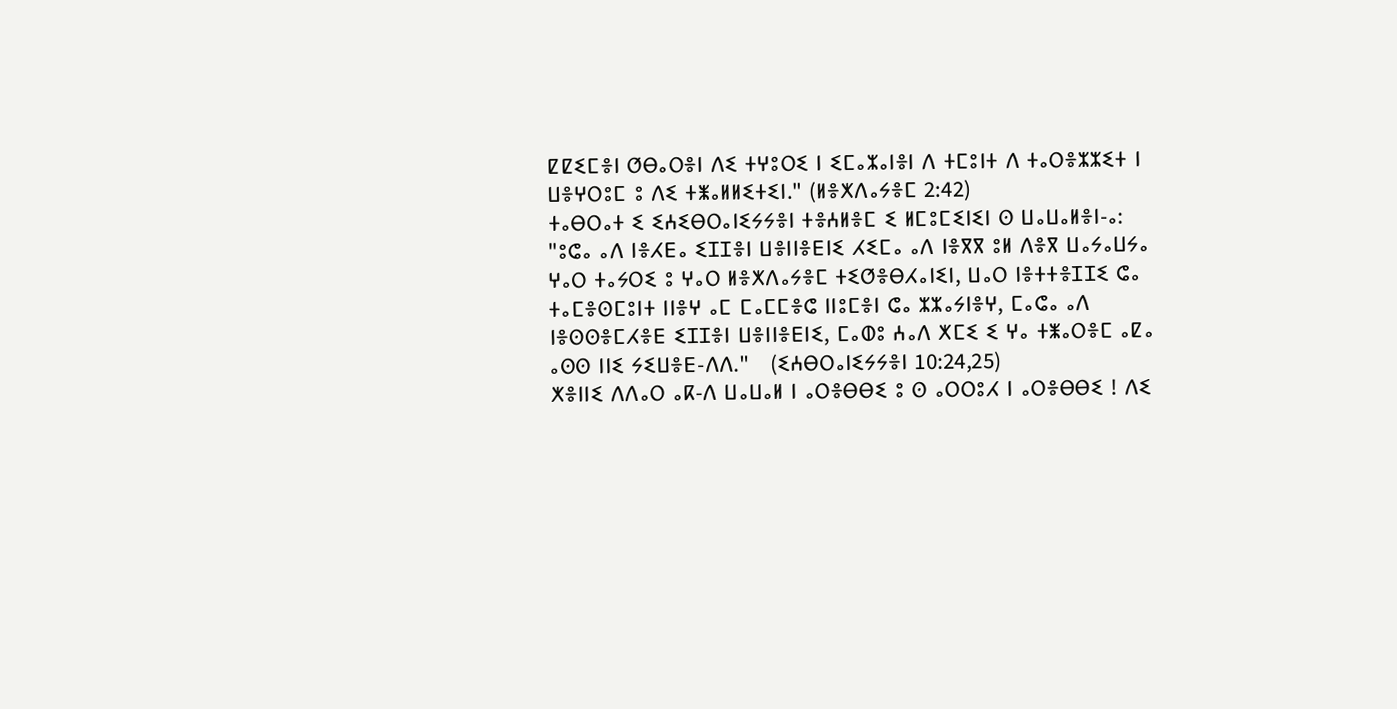ⵇⵇⵉⵎⴻⵏ ⵚⴱⴰⵔⴻⵏ ⴷⵉ ⵜⵖⵓⵔⵉ ⵏ ⵉⵎⴰⵣⴰⵏⴻⵏ ⴷ ⵜⵎⵓⵏⵜ ⴷ ⵜⴰⵔⴻⵣⵣⵉⵜ ⵏ ⵡⴻⵖⵔⵓⵎ ⵓ ⴷⵉ ⵜⵥⴰⵍⵍⵉⵜⵉⵏ." (ⵍⴻⵅⴷⴰⵢⴻⵎ 2:42)
ⵜⴰⴱⵔⴰⵜ ⵉ ⵉⵄⵉⴱⵔⴰⵏⵉⵢⵢⴻⵏ ⵜⴻⵄⵍⴻⵎ ⵉ ⵍⵎⵓⵎⵉⵏⵉⵏ ⵙ ⵡⴰⵡⴰⵍⴻⵏ-ⴰ:
"ⵓⵛⴰ ⴰⴷ ⵏⴻⵃⴹⴰ ⵉⵊⵊⴻⵏ ⵡⴻⵏⵏⴻⴹⵏⵉ ⵃⵉⵎⴰ ⴰⴷ ⵏⴻⴳⴳ ⵓⵍ ⴷⴻⴳ ⵡⴰⵢⴰⵡⵢⴰ ⵖⴰⵔ ⵜⴰⵢⵔⵉ ⵓ ⵖⴰⵔ ⵍⴻⵅⴷⴰⵢⴻⵎ ⵜⵉⵚⴻⴱⵃⴰⵏⵉⵏ, ⵡⴰⵔ ⵏⴻⵜⵜⴻⵊⵊⵉ ⵛⴰ ⵜⴰⵎⴻⵙⵎⵓⵏⵜ ⵏⵏⴻⵖ ⴰⵎ ⵎⴰⵎⵎⴻⵛ ⵏⵏⵓⵎⴻⵏ ⵛⴰ ⵣⵣⴰⵢⵏⴻⵖ, ⵎⴰⵛⴰ ⴰⴷ ⵏⴻⵙⵙⴻⵎⵃⴻⴹ ⵉⵊⵊⴻⵏ ⵡⴻⵏⵏⴻⴹⵏⵉ, ⵎⴰⵀⵓ ⵄⴰⴷ ⵅⵎⵉ ⵉ ⵖⴰ ⵜⵥⴰⵔⴻⵎ ⴰⵇⴰ ⴰⵙⵙ ⵏⵏⵉ ⵢⵉⵡⴻⴹ-ⴷⴷ."   (ⵉⵄⴱⵔⴰⵏⵉⵢⵢⴻⵏ 10:24,25)
ⵅⴻⵏⵏⵉ ⴷⴷⴰⵔ ⴰⴽ-ⴷ ⵡⴰⵡⴰⵍ ⵏ ⴰⵔⴻⴱⴱⵉ ⵓ ⵙ ⴰⵔⵔⵓⵃ ⵏ ⴰⵔⴻⴱⴱⵉ ! ⴷⵉ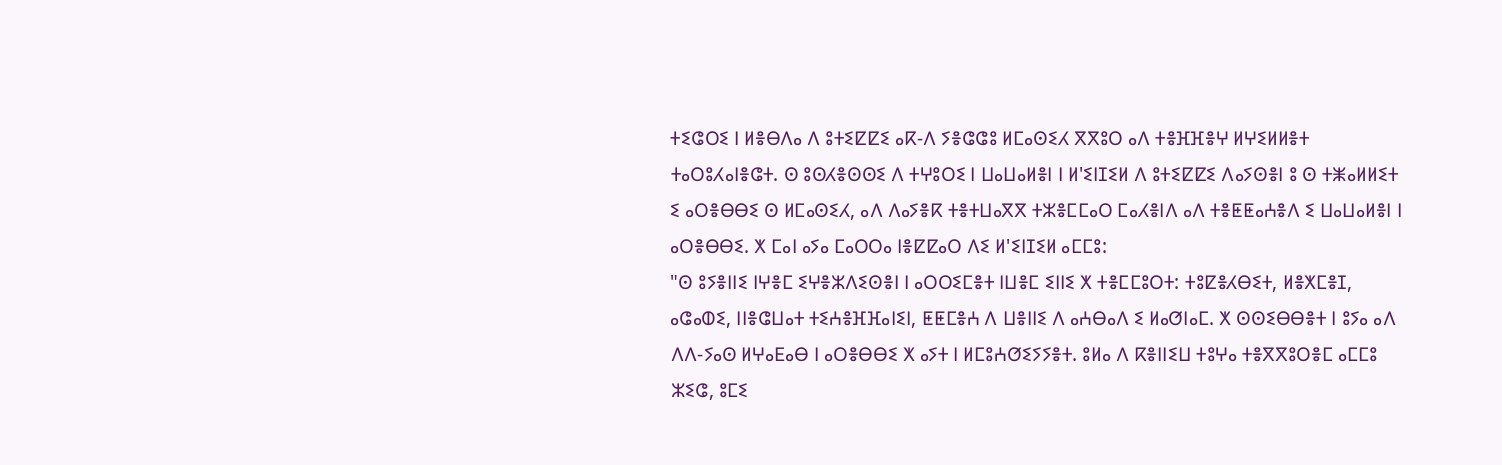ⵜⵉⵛⵔⵉ ⵏ ⵍⴻⴱⴷⴰ ⴷ ⵓⵜⵉⵇⵇⵉ ⴰⴽ-ⴷ ⵢⴻⵛⵛⵓ ⵍⵎⴰⵙⵉⵃ ⴳⴳⵓⵔ ⴰⴷ ⵜⴻⴼⴼⴻⵖ ⵍⵖⵉⵍⵍⴻⵜ ⵜⴰⵔⵓⵃⴰⵏⴻⵛⵜ. ⵙ ⵓⵙⵃⴻⵙⵙⵉ ⴷ ⵜⵖⵓⵔⵉ ⵏ ⵡⴰⵡⴰⵍⴻⵏ ⵏ ⵍ'ⵉⵏⵊⵉⵍ ⴷ ⵓⵜⵉⵇⵇⵉ ⴷⴰⵢⵙⴻⵏ ⵓ ⵙ ⵜⵥⴰⵍⵍⵉⵜ ⵉ ⴰⵔⴻⴱⴱⵉ ⵙ ⵍⵎⴰⵙⵉⵃ, ⴰⴷ ⴷⴰⵢⴻⴽ ⵜⴻⵜⵡⴰⴳⴳ ⵜⵣⴻⵎⵎⴰⵔ ⵎⴰⵃⴻⵏⴷ ⴰⴷ ⵜⴻⵟⵟⴰⵄⴻⴷ ⵉ ⵡⴰⵡⴰⵍⴻⵏ ⵏ ⴰⵔⴻⴱⴱⵉ. ⵅ ⵎⴰⵏ ⴰⵢⴰ ⵎⴰⵔⵔⴰ ⵏⴻⵇⵇⴰⵔ ⴷⵉ ⵍ'ⵉⵏⵊⵉⵍ ⴰⵎⵎⵓ:
"ⵙ ⵓⵢⴻⵏⵏⵉ ⵏⵖⴻⵎ ⵉⵖⴻⵣⴷⵉⵙⴻⵏ ⵏ ⴰⵔⵔⵉⵎⴻⵜ ⵏⵡⴻⵎ ⵉⵏⵏⵉ ⵅ ⵜⴻⵎⵎⵓⵔⵜ: ⵜⵓⵇⴻⵃⴱⵉⵜ, ⵍⴻⵅⵎⴻⵊ, ⴰⵛⴰⵀⵉ, ⵏⵏⴻⵛⵡⴰⵜ ⵜⵉⵄⴻⴼⴼⴰⵏⵉⵏ, ⵟⵟⵎⴻⵄ ⴷ ⵡⴻⵏⵏⵉ ⴷ ⴰⵄⴱⴰⴷ ⵉ ⵍⴰⵚⵏⴰⵎ. ⵅ ⵙⵙⵉⴱⴱⴻⵜ ⵏ ⵓⵢⴰ ⴰⴷ ⴷⴷ-ⵢⴰⵙ ⵍⵖⴰⴹⴰⴱ ⵏ ⴰⵔⴻⴱⴱⵉ ⵅ ⴰⵢⵜ ⵏ ⵍⵎⵓⵄⵚⵉⵢⵢⴻⵜ. ⵓⵍⴰ ⴷ ⴽⴻⵏⵏⵉⵡ ⵜⵓⵖⴰ ⵜⴻⴳⴳⵓⵔⴻⵎ ⴰⵎⵎⵓ ⵣⵉⵛ, ⵓⵎⵉ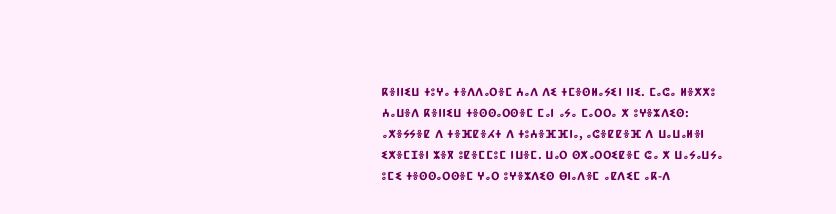ⴽⴻⵏⵏⵉⵡ ⵜⵓⵖⴰ ⵜⴻⴷⴷⴰⵔⴻⵎ ⵄⴰⴷ ⴷⵉ ⵜⵎⴻⵙⵍⴰⵢⵉⵏ ⵏⵏⵉ. ⵎⴰⵛⴰ ⵍⴻⵅⵅⵓ ⵄⴰⵡⴻⴷ ⴽⴻⵏⵏⵉⵡ ⵜⴻⵙⵙⴰⵔⵙⴻⵎ ⵎⴰⵏ ⴰⵢⴰ ⵎⴰⵔⵔⴰ ⵅ ⵓⵖⴻⵣⴷⵉⵙ: ⴰⵅⴻⵢⵢⴻⵇ ⴷ ⵜⴻⴼⵇⴻⵃⵜ ⴷ ⵜⵓⵄⴻⴼⴼⵏⴰ, ⴰⵛⴻⵇⵇⴻⴼ ⴷ ⵡⴰⵡⴰⵍⴻⵏ ⵉⵅⴻⵎⵊⴻⵏ ⵣⴻⴳ ⵓⵇⴻⵎⵎⵓⵎ ⵏⵡⴻⵎ. ⵡⴰⵔ ⵙⵅⴰⵔⵔⵉⵇⴻⵎ ⵛⴰ ⵅ ⵡⴰⵢⴰⵡⵢⴰ ⵓⵎⵉ ⵜⴻⵙⵙⴰⵔⵙⴻⵎ ⵖⴰⵔ ⵓⵖⴻⵣⴷⵉⵙ ⴱⵏⴰⴷⴻⵎ ⴰⵇⴷⵉⵎ ⴰⴽ-ⴷ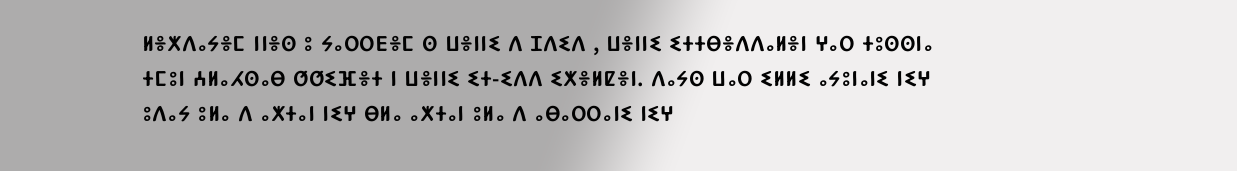ⵍⴻⵅⴷⴰⵢⴻⵎ ⵏⵏⴻⵙ ⵓ ⵢⴰⵔⵔⴹⴻⵎ ⵙ ⵡⴻⵏⵏⵉ ⴷ ⵊⴷⵉⴷ , ⵡⴻⵏⵏⵉ ⵉⵜⵜⴱⴻⴷⴷⴰⵍⴻⵏ ⵖⴰⵔ ⵜⵓⵙⵙⵏⴰ ⵜⵎⵓⵏ ⵄⵍⴰⵃⵙⴰⴱ ⵚⵚⵉⴼⴻⵜ ⵏ ⵡⴻⵏⵏⵉ ⵉⵜ-ⵉⴷⴷ ⵉⵅⴻⵍⵇⴻⵏ. ⴷⴰⵢⵙ ⵡⴰⵔ ⵉⵍⵍⵉ ⴰⵢⵓⵏⴰⵏⵉ ⵏⵉⵖ ⵓⴷⴰⵢ ⵓⵍⴰ ⴷ ⴰⵅⵜⴰⵏ ⵏⵉⵖ ⴱⵍⴰ ⴰⵅⵜⴰⵏ ⵓⵍⴰ ⴷ ⴰⴱⴰⵔⵔⴰⵏⵉ ⵏⵉⵖ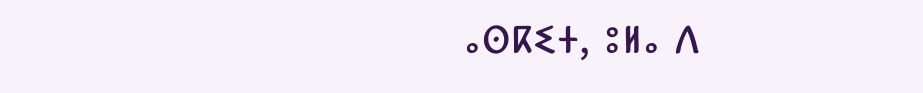ⴰⵙⴽⵉⵜ, ⵓⵍⴰ ⴷ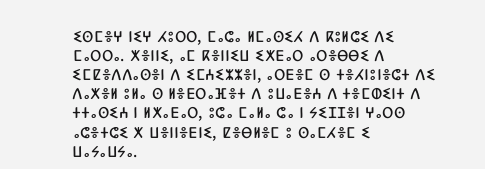ⵉⵙⵎⴻⵖ ⵏⵉⵖ ⵃⵓⵔⵔ, ⵎⴰⵛⴰ ⵍⵎⴰⵙⵉⵃ ⴷ ⴽⵓⵍⵛⵉ ⴷⵉ ⵎⴰⵔⵔⴰ. ⵅⴻⵏⵏⵉ, ⴰⵎ ⴽⴻⵏⵏⵉⵡ ⵉⵅⴹⴰⵔ ⴰⵔⴻⴱⴱⵉ ⴷ ⵉⵎⵇⴻⴷⴷⴰⵙⴻⵏ ⴷ ⵉⵎⵄⵉⵣⵣⴻⵏ, ⴰⵔⴹⴻⵎ ⵙ ⵜⴻⵃⵏⵓⵏⴻⵛⵜ ⴷⵉ ⴷⴰⵅⴻⵍ ⵓⵍⴰ ⵙ ⵍⴻⴹⵔⴰⴼⴻⵜ ⴷ ⵓⵡⴰⴹⴻⵄ ⴷ ⵜⴻⵎⵀⵉⵏⵜ ⴷ ⵜⵜⴰⵙⵉⵄ ⵏ ⵍⵅⴰⴹⴰⵔ, ⵓⵛⴰ ⵎⴰⵍⴰ ⵛⴰ ⵏ ⵢⵉⵊⵊⴻⵏ ⵖⴰⵔⵙ ⴰⵛⴻⵜⵛⵉ ⵅ ⵡⴻⵏⵏⴻⴹⵏⵉ, ⵇⴻⴱⵍⴻⵎ ⵓ ⵙⴰⵎⵃⴻⵎ ⵉ ⵡⴰⵢⴰⵡⵢⴰ.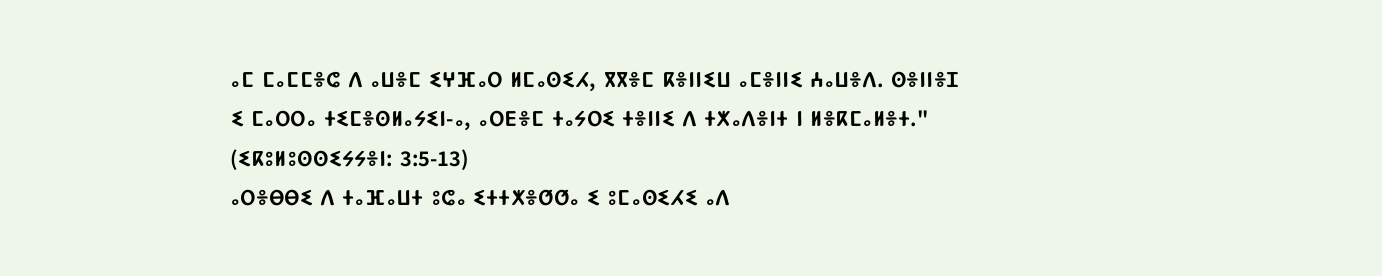ⴰⵎ ⵎⴰⵎⵎⴻⵛ ⴷ ⴰⵡⴻⵎ ⵉⵖⴼⴰⵔ ⵍⵎⴰⵙⵉⵃ, ⴳⴳⴻⵎ ⴽⴻⵏⵏⵉⵡ ⴰⵎⴻⵏⵏⵉ ⵄⴰⵡⴻⴷ. ⵙⴻⵏⵏⴻⵊ ⵉ ⵎⴰⵔⵔⴰ ⵜⵉⵎⴻⵙⵍⴰⵢⵉⵏ-ⴰ, ⴰⵔⴹⴻⵎ ⵜⴰⵢⵔⵉ ⵜⴻⵏⵏⵉ ⴷ ⵜⵅⴰⴷⴻⵏⵜ ⵏ ⵍⴻⴽⵎⴰⵍⴻⵜ." (ⵉⴽⵓⵍⵓⵙⵙⵉⵢⵢⴻⵏ: 3:5-13)
ⴰⵔⴻⴱⴱⵉ ⴷ ⵜⴰⴼⴰⵡⵜ ⵓⵛⴰ ⵉⵜⵜⵅⴻⵚⵚⴰ ⵉ ⵓⵎⴰⵙⵉⵃⵉ ⴰⴷ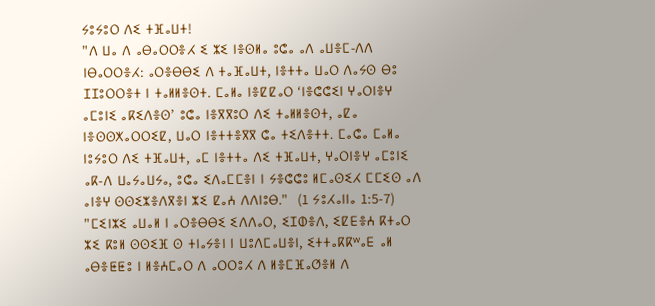ⵢⵓⵢⵓⵔ ⴷⵉ ⵜⴼⴰⵡⵜ!
"ⴷ ⵡⴰ ⴷ ⴰⴱⴰⵔⵔⴻⵃ ⵉ ⵣⵉ ⵏⴻⵙⵍⴰ ⵓⵛⴰ ⴰⴷ ⴰⵡⴻⵎ-ⴷⴷ ⵏⴱⴰⵔⵔⴻⵃ: ⴰⵔⴻⴱⴱⵉ ⴷ ⵜⴰⴼⴰⵡⵜ, ⵏⴻⵜⵜⴰ ⵡⴰⵔ ⴷⴰⵢⵙ ⴱⵓ ⵊⵊⵓⵔⵔⴻⵜ ⵏ ⵜⴰⵍⵍⴻⵙⵜ. ⵎⴰⵍⴰ ⵏⴻⵇⵇⴰⵔ ‘ⵏⴻⵛⵛⵉⵏ ⵖⴰⵔⵏⴻⵖ ⴰⵎⵓⵏⵉ ⴰⴽⵉⴷⴻⵙ’ ⵓⵛⴰ ⵏⴻⴳⴳⵓⵔ ⴷⵉ ⵜⴰⵍⵍⴻⵙⵜ, ⴰⵇⴰ ⵏⴻⵙⵙⵅⴰⵔⵔⵉⵇ, ⵡⴰⵔ ⵏⴻⵜⵜⴻⴳⴳ ⵛⴰ ⵜⵉⴷⴻⵜⵜ. ⵎⴰⵛⴰ ⵎⴰⵍⴰ ⵏⵓⵢⵓⵔ ⴷⵉ ⵜⴼⴰⵡⵜ, ⴰⵎ ⵏⴻⵜⵜⴰ ⴷⵉ ⵜⴼⴰⵡⵜ, ⵖⴰⵔⵏⴻⵖ ⴰⵎⵓⵏⵉ ⴰⴽ-ⴷ ⵡⴰⵢⴰⵡⵢⴰ, ⵓⵛⴰ ⵉⴷⴰⵎⵎⴻⵏ ⵏ ⵢⴻⵛⵛⵓ ⵍⵎⴰⵙⵉⵃ ⵎⵎⵉⵙ ⴰⴷ ⴰⵏⴻⵖ ⵙⵙⵉⵣⴻⴷⴳⴻⵏ ⵣⵉ ⵇⴰⵄ ⴷⴷⵏⵓⴱ."  (1 ⵢⵓⵃⴰⵏⵏⴰ 1:5-7)
"ⵎⵉⵏⵣⵉ ⴰⵡⴰⵍ ⵏ ⴰⵔⴻⴱⴱⵉ ⵉⴷⴷⴰⵔ, ⵉⵊⵀⴻⴷ, ⵉⵇⴹⴻⵄ ⴽⵜⴰⵔ ⵣⵉ ⴽⵓⵍ ⵙⵙⵉⴼ ⵙ ⵜⵏⴰⵢⴻⵏ ⵏ ⵡⵓⴷⵎⴰⵡⴻⵏ, ⵉⵜⵜⴰⴽⴽʷⴰⴹ ⴰⵍ ⴰⴱⴻⵟⵟⵓ ⵏ ⵍⴻⵄⵎⴰⵔ ⴷ ⴰⵔⵔⵓⵃ ⴷ ⵍⴻⵎⴼⴰⵚⴻⵍ ⴷ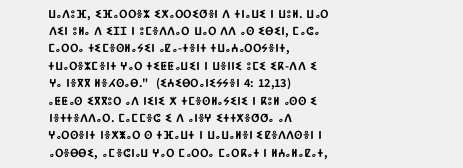ⵡⴰⴷⵓⴼ, ⵉⴼⴰⵔⵔⴻⵣ ⵉⵅⴰⵔⵔⵉⵚⴻⵏ ⴷ ⵜⵏⴰⵡⵉ ⵏ ⵡⵓⵍ. ⵡⴰⵔ ⴷⵉⵏ ⵓⵍⴰ ⴷ ⵉⵊⵊ ⵏ ⵓⵎⴻⴷⴷⴰⵔ ⵡⴰⵔ ⴷⴷ ⴰⵙ ⵉⴱⵉⵏ, ⵎⴰⵛⴰ ⵎⴰⵔⵔⴰ ⵜⵉⵎⴻⵙⵍⴰⵢⵉⵏ ⴰⵇⴰ-ⵜⴻⵏⵜ ⵜⵡⴰⵄⴰⵔⵔⵢⴻⵏⵜ, ⵜⵡⴰⵔⴻⵣⵎⴻⵏⵜ ⵖⴰⵔ ⵜⵉⵟⵟⴰⵡⵉⵏ ⵏ ⵡⴻⵏⵏⵉ ⵓⵎⵉ ⵉⴽ-ⴷⴷ ⵉ ⵖⴰ ⵏⴻⴳⴳ ⵍⴻⵃⵙⴰⴱ."  (ⵉⵄⵉⴱⵔⴰⵏⵉⵢⵢⴻⵏ 4: 12,13)
ⴰⵟⵟⴰⵙ ⵉⴳⴳⵓⵔ ⴰⴷ ⵏⵉⵏⵉ ⵅ ⵜⵎⴻⵙⵍⴰⵢⵉⵏⵉ ⵏ ⴽⵓⵍ ⴰⵙⵙ ⵉ ⵏⴻⵜⵜⴻⴷⴷⴰⵔ. ⵎⴰⵎⵎⴻⵛ ⵉ ⴷ ⴰⵏⴻⵖ ⵉⵜⵜⵅⴻⵚⵚⴰ ⴰⴷ ⵖⴰⵔⵙⴻⵏⵜ ⵏⴻⵅⵥⴰⵔ ⵙ ⵜⴼⴰⵡⵜ ⵏ ⵡⴰⵡⴰⵍⴻⵏ ⵉⵇⴻⴷⴷⵙⴻⵏ ⵏ ⴰⵔⴻⴱⴱⵉ, ⴰⵎⴻⵛⵏⴰⵡ ⵖⴰⵔ ⵎⴰⵔⵔⴰ ⵎⴰⵔⴽⴰⵜ ⵏ ⵍⵄⴰⵍⴰⵇⴰⵜ,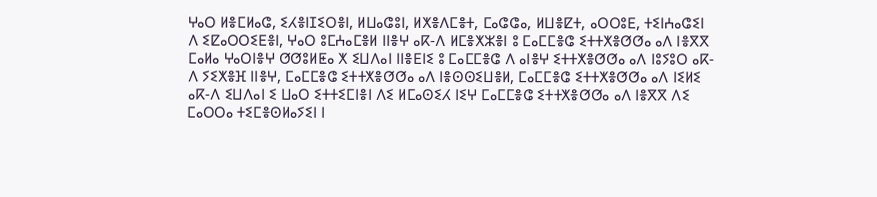ⵖⴰⵔ ⵍⴻⵎⵍⴰⵛ, ⵉⵃⴻⵏⵊⵉⵔⴻⵏ, ⵍⵡⴰⵛⵓⵏ, ⵍⵅⴻⴷⵎⴻⵜ, ⵎⴰⵛⵛⴰ, ⵍⵡⴻⵇⵜ, ⴰⵔⵔⵓⴹ, ⵜⵉⵏⵄⴰⵛⵉⵏ ⴷ ⵉⵇⴰⵔⵔⵉⴹⴻⵏ, ⵖⴰⵔ ⵓⵎⵄⴰⵎⴻⵍ ⵏⵏⴻⵖ ⴰⴽ-ⴷ ⵍⵎⴻⵅⵣⴻⵏ ⵓ ⵎⴰⵎⵎⴻⵛ ⵉⵜⵜⵅⴻⵚⵚⴰ ⴰⴷ ⵏⴻⴳⴳ ⵎⴰⵍⴰ ⵖⴰⵔⵏⴻⵖ ⵚⵚⵓⵍⵟⴰ ⵅ ⵉⵡⴷⴰⵏ ⵏⵏⴻⴹⵏⵉ ⵓ ⵎⴰⵎⵎⴻⵛ ⴷ ⴰⵏⴻⵖ ⵉⵜⵜⵅⴻⵚⵚⴰ ⴰⴷ ⵏⵓⵢⵓⵔ ⴰⴽ-ⴷ ⵢⵉⵅⴻⴼ ⵏⵏⴻⵖ, ⵎⴰⵎⵎⴻⵛ ⵉⵜⵜⵅⴻⵚⵚⴰ ⴰⴷ ⵏⴻⵙⵙⵉⵡⴻⵍ, ⵎⴰⵎⵎⴻⵛ ⵉⵜⵜⵅⴻⵚⵚⴰ ⴰⴷ ⵏⵉⵍⵉ ⴰⴽ-ⴷ ⵉⵡⴷⴰⵏ ⵉ ⵡⴰⵔ ⵉⵜⵜⵉⵎⵏⴻⵏ ⴷⵉ ⵍⵎⴰⵙⵉⵃ ⵏⵉⵖ ⵎⴰⵎⵎⴻⵛ ⵉⵜⵜⵅⴻⵚⵚⴰ ⴰⴷ ⵏⴻⴳⴳ ⴷⵉ ⵎⴰⵔⵔⴰ ⵜⵉⵎⴻⵙⵍⴰⵢⵉⵏ ⵏ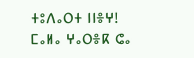ⵜⵓⴷⴰⵔⵜ ⵏⵏⴻⵖ!
ⵎⴰⵍⴰ ⵖⴰⵔⴻⴽ ⵛⴰ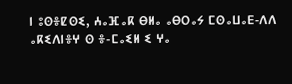ⵏ ⵓⵙⴻⵇⵙⵉ, ⵄⴰⴼⴰⴽ ⴱⵍⴰ ⴰⴱⵔⴰⵢ ⵎⵙⴰⵡⴰⴹ-ⴷⴷ ⴰⴽⵉⴷⵏⴻⵖ ⵙ ⴻ-ⵎⴰⵉⵍ ⵉ ⵖⴰ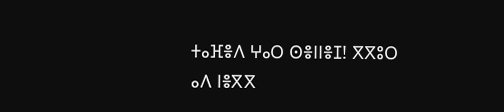ⵜⴰⴼⴻⴷ ⵖⴰⵔ ⵙⴻⵏⵏⴻⵊ! ⴳⴳⵓⵔ ⴰⴷ ⵏⴻⴳⴳ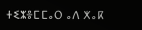ⵜⵉⵣⴻⵎⵎⴰⵔ ⴰⴷ ⵅⴰⴽ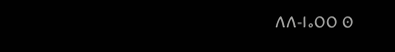ⴷⴷ-ⵏⴰⵔⵔ ⵙ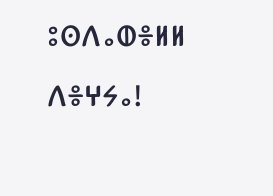ⵓⵙⴷⴰⵀⴻⵍⵍ ⴷⴻⵖⵢⴰ!